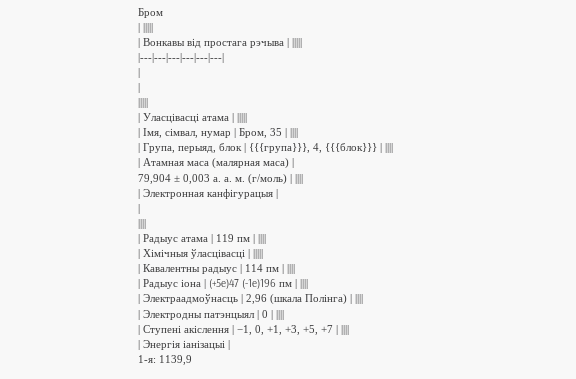Бром
| |||||
| Вонкавы від простага рэчыва | |||||
|---|---|---|---|---|---|
|
|
|||||
| Уласцівасці атама | |||||
| Імя, сімвал, нумар | Бром, 35 | ||||
| Група, перыяд, блок | {{{група}}}, 4, {{{блок}}} | ||||
| Атамная маса (малярная маса) |
79,904 ± 0,003 а. а. м. (г/моль) | ||||
| Электронная канфігурацыя |
|
||||
| Радыус атама | 119 пм | ||||
| Хімічныя ўласцівасці | |||||
| Кавалентны радыус | 114 пм | ||||
| Радыус іона | (+5e)47 (-1e)196 пм | ||||
| Электраадмоўнасць | 2,96 (шкала Полінга) | ||||
| Электродны патэнцыял | 0 | ||||
| Ступені акіслення | −1, 0, +1, +3, +5, +7 | ||||
| Энергія іанізацыі |
1-я: 1139,9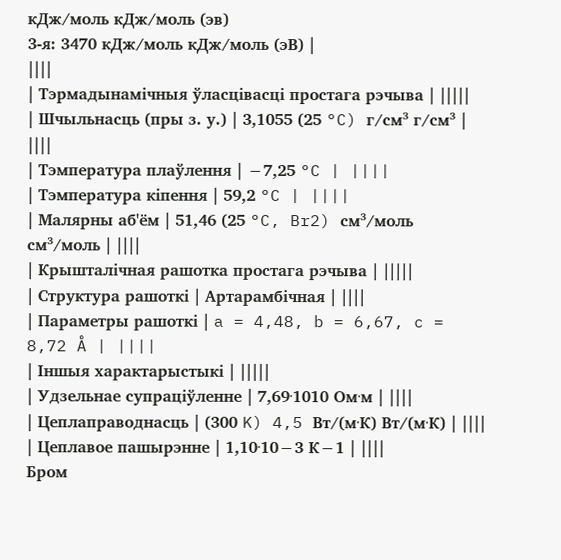кДж/моль кДж/моль (эв)
3-я: 3470 кДж/моль кДж/моль (эВ) |
||||
| Тэрмадынамічныя ўласцівасці простага рэчыва | |||||
| Шчыльнасць (пры з. у.) | 3,1055 (25 °C) г/см³ г/см³ | ||||
| Тэмпература плаўлення | −7,25 °C | ||||
| Тэмпература кіпення | 59,2 °C | ||||
| Малярны аб'ём | 51,46 (25 °C, Br2) см³/моль см³/моль | ||||
| Крышталічная рашотка простага рэчыва | |||||
| Структура рашоткі | Артарамбічная | ||||
| Параметры рашоткі | a = 4,48, b = 6,67, c = 8,72 Å | ||||
| Іншыя характарыстыкі | |||||
| Удзельнае супраціўленне | 7,69·1010 Ом·м | ||||
| Цеплаправоднасць | (300 K) 4,5 Вт/(м·К) Вт/(м·К) | ||||
| Цеплавое пашырэнне | 1,10·10−3 К−1 | ||||
Бром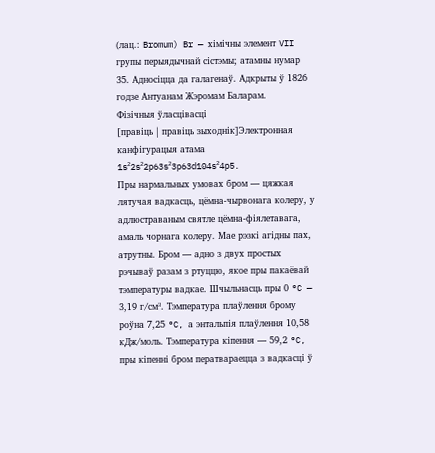(лац.: Bromum) Br — хімічны элемент VII групы перыядычнай сістэмы; атамны нумар 35. Адносіцца да галагенаў. Адкрыты ў 1826 годзе Антуанам Жэромам Баларам.
Фізічныя ўласцівасці
[правіць | правіць зыходнік]Электронная канфігурацыя атама 1s²2s²2p63s²3p63d104s²4p5.
Пры нармальных умовах бром — цяжкая лятучая вадкасць, цёмна-чырвонага колеру, у адлюстраваным святле цёмна-фіялетавага, амаль чорнага колеру. Мае рэзкі агідны пах, атрутны. Бром — адно з двух простых рэчываў разам з ртуццю, якое пры пакаёвай тэмпературы вадкае. Шчыльнасць пры 0 °C — 3,19 г/см³. Тэмпература плаўлення брому роўна 7,25 °C, а энтальпія плаўлення 10,58 кДж/моль. Тэмпература кіпення — 59,2 °C, пры кіпенні бром ператвараецца з вадкасці ў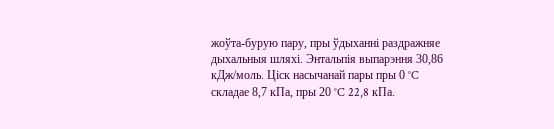жоўта-бурую пару, пры ўдыханні раздражняе дыхальныя шляхі. Энтальпія выпарэння 30,86 кДж/моль. Ціск насычанай пары пры 0 °C складае 8,7 кПа, пры 20 °C 22,8 кПа.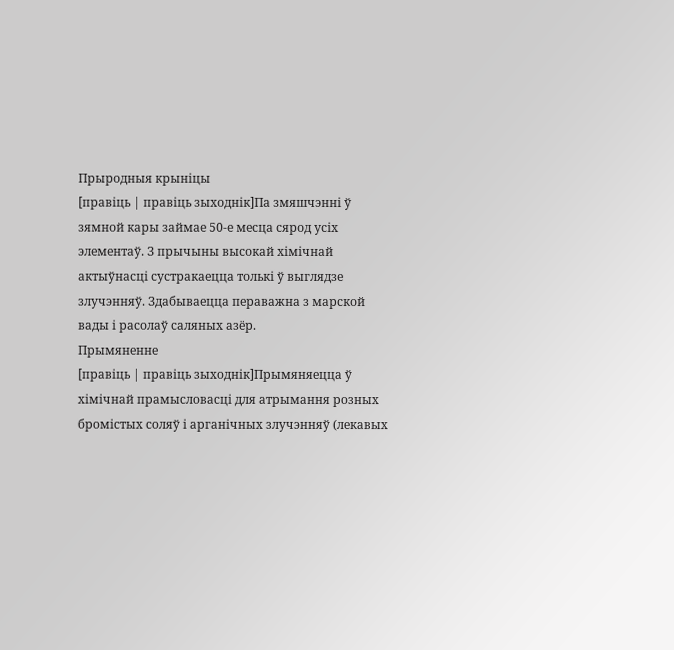Прыродныя крыніцы
[правіць | правіць зыходнік]Па змяшчэнні ў зямной кары займае 50-е месца сярод усіх элементаў. З прычыны высокай хімічнай актыўнасці сустракаецца толькі ў выглядзе злучэнняў. Здабываецца пераважна з марской вады і расолаў саляных азёр.
Прымяненне
[правіць | правіць зыходнік]Прымяняецца ў хімічнай прамысловасці для атрымання розных бромістых соляў і арганічных злучэнняў (лекавых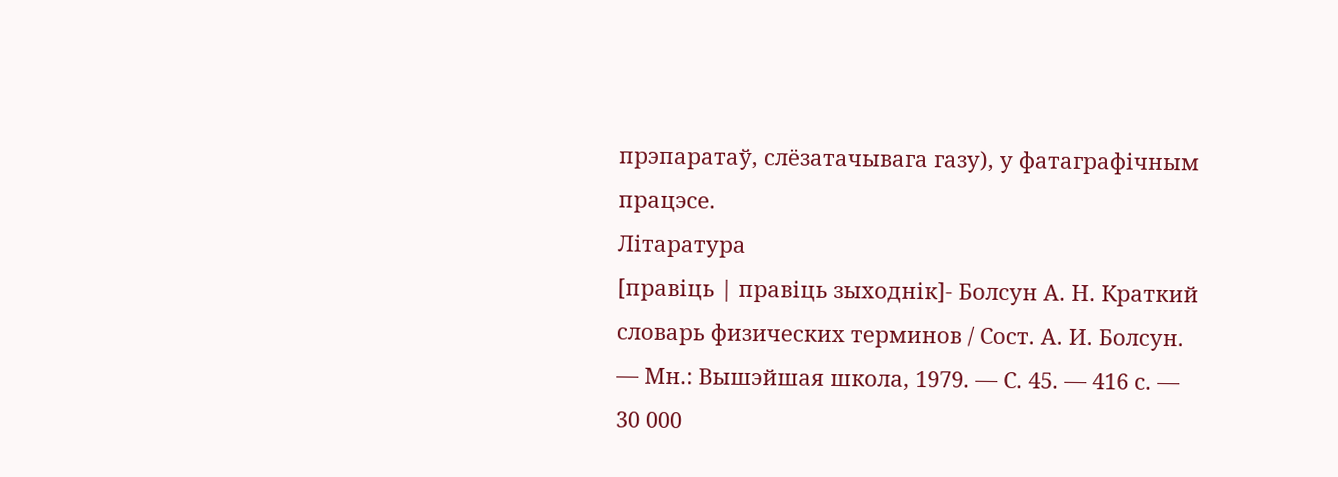прэпаратаў, слёзатачывага газу), у фатаграфічным працэсе.
Літаратура
[правіць | правіць зыходнік]- Болсун А. Н. Краткий словарь физических терминов / Сост. А. И. Болсун. — Мн.: Вышэйшая школа, 1979. — С. 45. — 416 с. — 30 000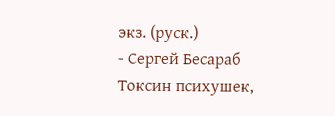экз. (руск.)
- Сергей Бесараб Токсин психушек,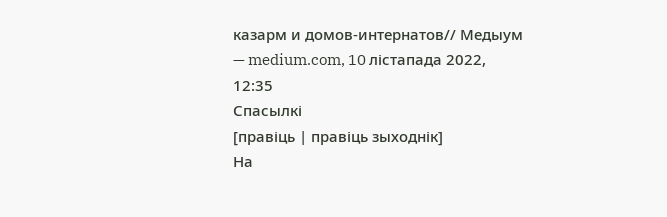казарм и домов-интернатов// Медыум — medium.com, 10 лістапада 2022, 12:35
Спасылкі
[правіць | правіць зыходнік]
На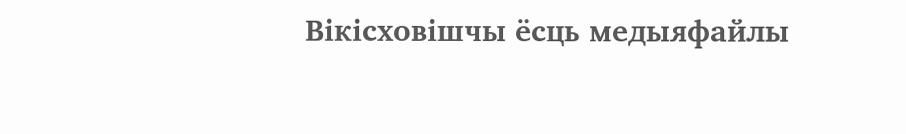Вікісховішчы ёсць медыяфайлы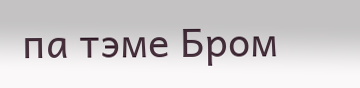па тэме Бром